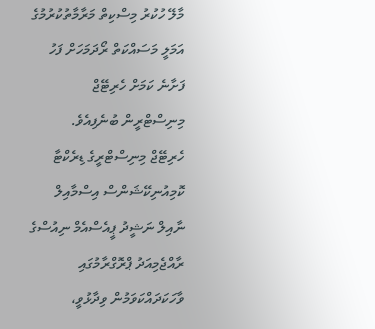މާލޭ ހުކުރު މިސްކިތް މަރާމާތުކުރުމުގެ އަމަލީ މަސައްކަތް ރޯދަމަހަށް ފަހު ފަށާނެ ކަމަށް ހެރިޓޭޖް މިނިސްޓްރީން ބުނެފިއެވެ.
ހެރިޓޭޖް މިނިސްޓްރީގެ ޑިރެކްޓާ ކޮމިއުނިކޭޝަންސް އިސްމާއިލް ނާއިލް ނަޝީދު ޕީއެސްއެމް ނިއުސްގެ ރާއްޖެމިއަދު ޕްރޮގްރާމުގައި ވާހަކަދައްކަވަމުން ވިދާޅުވީ،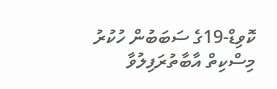ކޮވިޑް-19ގެ ސަބަބުން ހުކުރު މިސްކިތް އާބާތުރަފިލުވާ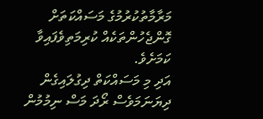މަރާމާތުކުރުމުގެ މަސައްކަތަށް ގޮންޖެހުންތަކެއް ކުރިމަތިވެފައިވާ ކަމަށެވެ.
އަދި މި މަސައްކަތް ދިގުލައިގެން ދިޔަނަމަވެސް ރޯދަ މަސް ނިމުމުން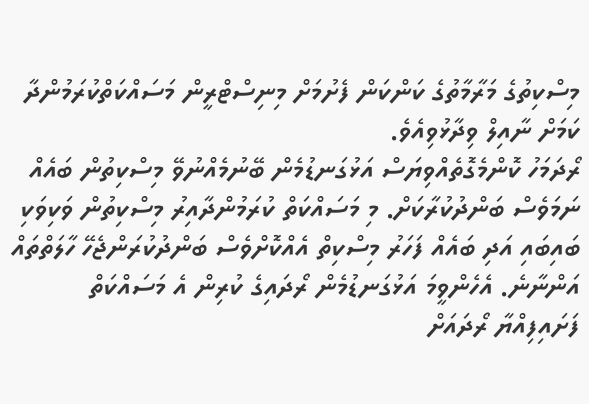މިސްކިތުގެ މަރާމާތުގެ ކަންކަން ފެށުމަށް މިނިސްޓްރީން މަސައްކަތްކުރަމުންދާ ކަމަށް ނާއިލް ވިދާޅުވިއެވެ.
ރޯދަމަހު ކޮންމެގޮތެއްވިޔަސް އަޅުގަނޑުމެން ބޭނުމެއްނުވޭ މިސްކިތުން ބައެއް ނަމަވެސް ބަންދުކުރާކަށް. މި މަސައްކަތް ކުރަމުންދާއިރު މިސްކިތުން ވަކިވަކި ބައިބައި އަދި ބައެއް ފަހަރު މިސްކިތް އެއްކޮށްވެސް ބަންދުކުރަންޖެހޭ ހާލަތްތައް އަންނާނެ. އެހެންވީމަ އަޅުގަނޑުމެން ރޯދައިގެ ކުރިން އެ މަސައްކަތް ފަށައިފިއްޔާ ރޯދައަށް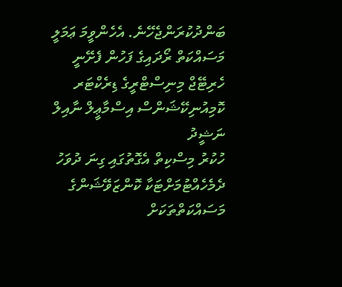ބަންދުކުރަންޖެހޭނެ. އެހެންވީމަ ޢަމަލީ މަސައްކަތް ރޯދައިގެ ފަހުން ފެށޭނީ
ހެރިޓޭޖް މިނިސްޓްރީގެ ޑިރެކްޓަރ ކޮމިއުނިކޭޝަންސް އިސްމާޢީލް ނާއިލް ނަޝީދު
ހުކުރު މިސްކިތް އެގޮތުގައި ގިނަ ދުވަހު ދެމެހެއްޓުމަށްޓަކާ ކޮންޒަވޭޝަންގެ މަސައްކަތްތަކަށް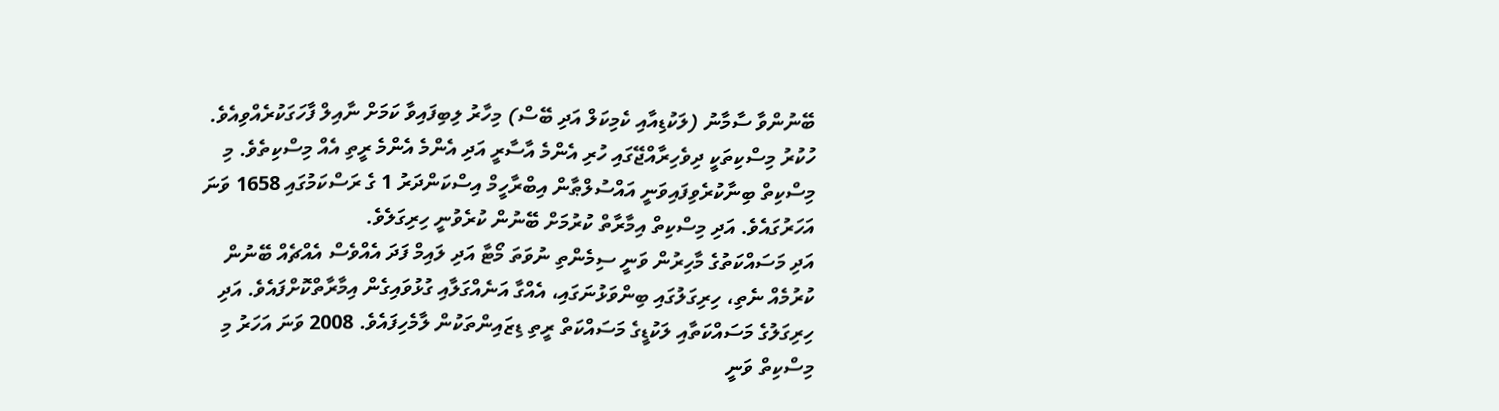ބޭނުންވާ ސާމާނު (ލަކުޑިއާއި ކެމިކަލް އަދި ބޭސް) މިހާރު ލިބިފައިވާ ކަމަށް ނާއިލް ފާހަގަކުރެއްވިއެވެ.
ހުކުރު މިސްކިތަކީ ދިވެހިރާއްޖޭގައި ހުރި އެންމެ އާސާރީ އަދި އެންމެ އެންމެ ރީތި އެއް މިސްކިތެވެ. މި މިސްކިތް ބިނާކުރެވިފައިވަނީ އައްސުލްޠާން އިބްރާހީމް އިސްކަންދަރު 1 ގެ ރަސްކަމުގައި 1658 ވަނަ އަހަރުގައެވެ. އަދި މިސްކިތް އިމާރާތް ކުރުމަށް ބޭނުން ކުރެވުނީ ހިރިގަލެވެ.
އަދި މަސައްކަތުގެ މާހިރުން ވަނީ ސިމެންތި ނުވަތަ މޯޓާ އަދި ލައިމް ފަދަ އެއްވެސް އެއްޗެއް ބޭނުން ކުރުމެއް ނެތި، ހިރިގަލުގައި ބިންވަޅުނަގައި، އެއްގާ އަނެއްގަލާއި ގުޅުވައިގެން އިމާރާތްކޮށްފައެވެ. އަދި ހިރިގަލުގެ މަސައްކަތާއި ލަކުޑީގެ މަސައްކަތް ރީތި ޑިޒައިންތަކުން ލާމެހިފައެވެ. 2008 ވަނަ އަހަރު މި މިސްކިތް ވަނީ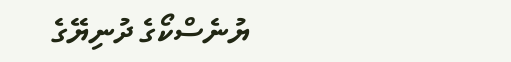ޔުނެސްކޯގެ ދުނިޔޭގެ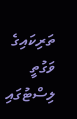ތަރިކައިގެ ވަގުތީ ލިސްޓުގައި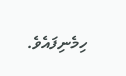ހިމެނިފައެވެ.